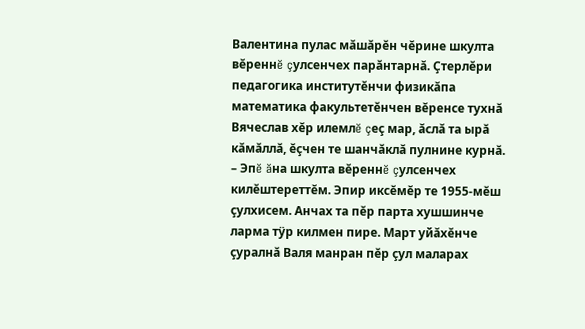Валентина пулас мăшăрĕн чĕрине шкулта вĕреннĕ çулсенчех парăнтарнă. Çтерлĕри педагогика институтĕнчи физикăпа математика факультетĕнчен вĕренсе тухнă Вячеслав хĕр илемлĕ çеç мар, ăслă та ырă кăмăллă, ĕçчен те шанчăклă пулнине курнă.
– Эпĕ ăна шкулта вĕреннĕ çулсенчех килĕштереттĕм. Эпир иксĕмĕр те 1955-мĕш çулхисем. Анчах та пĕр парта хушшинче ларма тÿр килмен пире. Март уйăхĕнче çуралнă Валя манран пĕр çул маларах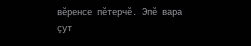вĕренсе пĕтерчĕ. Эпĕ вара çут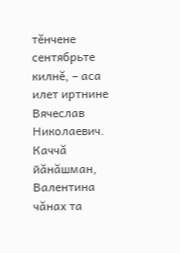тĕнчене сентябрьте килнĕ, – аса илет иртнине Вячеслав Николаевич.
Каччă йăнăшман, Валентина чăнах та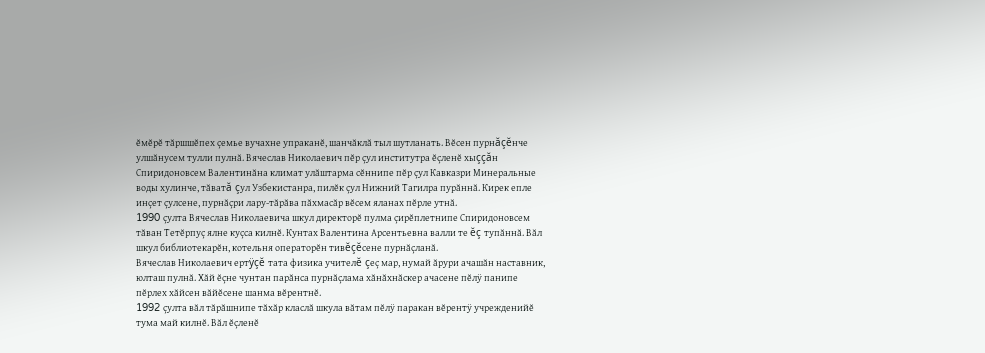ĕмĕрĕ тăршшĕпех çемье вучахне упраканĕ, шанчăклă тыл шутланать. Вĕсен пурнăçĕнче улшăнусем тулли пулнă. Вячеслав Николаевич пĕр çул институтра ĕçленĕ хыççăн Спиридоновсем Валентинăна климат улăштарма сĕннипе пĕр çул Кавказри Минеральные воды хулинче, тăватă çул Узбекистанра, пилĕк çул Нижний Тагилра пурăннă. Кирек епле инçет çулсене, пурнăçри лару-тăрăва пăхмасăр вĕсем яланах пĕрле утнă.
1990 çулта Вячеслав Николаевича шкул директорĕ пулма çирĕплетнипе Спиридоновсем тăван Тетĕрпуç ялне куçса килнĕ. Кунтах Валентина Арсентьевна валли те ĕç тупăннă. Вăл шкул библиотекарĕн, котельня операторĕн тивĕçĕсене пурнăçланă.
Вячеслав Николаевич ертÿçĕ тата физика учителĕ çеç мар, нумай ăрури ачашăн наставник, юлташ пулнă. Хăй ĕçне чунтан парăнса пурнăçлама хăнăхнăскер ачасене пĕлÿ панипе пĕрлех хăйсен вăйĕсене шанма вĕрентнĕ.
1992 çулта вăл тăрăшнипе тăхăр класлă шкула вăтам пĕлÿ паракан вĕрентÿ учрежденийĕ тума май килнĕ. Вăл ĕçленĕ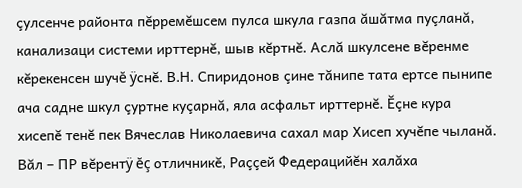çулсенче районта пĕрремĕшсем пулса шкула газпа ăшăтма пуçланă, канализаци системи ирттернĕ, шыв кĕртнĕ. Аслă шкулсене вĕренме кĕрекенсен шучĕ ÿснĕ. В.Н. Спиридонов çине тăнипе тата ертсе пынипе ача садне шкул çуртне куçарнă, яла асфальт ирттернĕ. Ĕçне кура хисепĕ тенĕ пек Вячеслав Николаевича сахал мар Хисеп хучĕпе чыланă. Вăл – ПР вĕрентÿ ĕç отличникĕ, Раççей Федерацийĕн халăха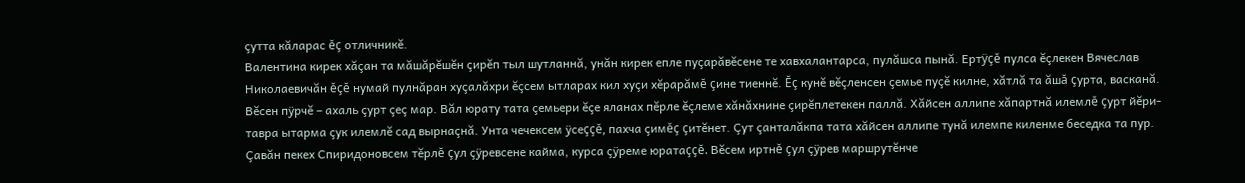çутта кăларас ĕç отличникĕ.
Валентина кирек хăçан та мăшăрĕшĕн çирĕп тыл шутланнă, унăн кирек епле пуçарăвĕсене те хавхалантарса, пулăшса пынă. Ертÿçĕ пулса ĕçлекен Вячеслав Николаевичăн ĕçĕ нумай пулнăран хуçалăхри ĕçсем ытларах кил хуçи хĕрарăмĕ çине тиеннĕ. Ĕç кунĕ вĕçленсен çемье пуçĕ килне, хăтлă та ăшă çурта, васканă.
Вĕсен пÿрчĕ – ахаль çурт çеç мар. Вăл юрату тата çемьери ĕçе яланах пĕрле ĕçлеме хăнăхнине çирĕплетекен паллă. Хăйсен аллипе хăпартнă илемлĕ çурт йĕри-тавра ытарма çук илемлĕ сад вырнаçнă. Унта чечексем ÿсеççĕ, пахча çимĕç çитĕнет. Çут çанталăкпа тата хăйсен аллипе тунă илемпе киленме беседка та пур. Çавăн пекех Спиридоновсем тĕрлĕ çул çÿревсене кайма, курса çÿреме юратаççĕ. Вĕсем иртнĕ çул çÿрев маршрутĕнче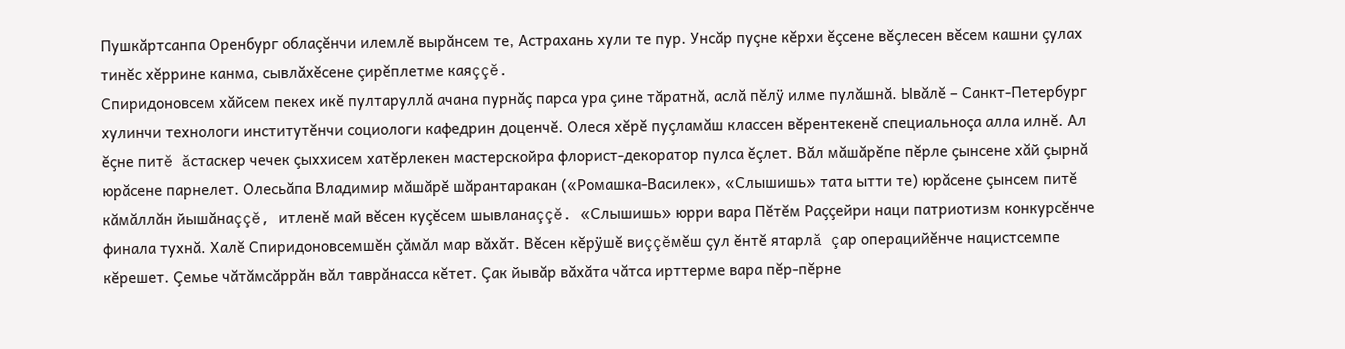Пушкăртсанпа Оренбург облаçĕнчи илемлĕ вырăнсем те, Астрахань хули те пур. Унсăр пуçне кĕрхи ĕçсене вĕçлесен вĕсем кашни çулах тинĕс хĕррине канма, сывлăхĕсене çирĕплетме каяççĕ.
Спиридоновсем хăйсем пекех икĕ пултаруллă ачана пурнăç парса ура çине тăратнă, аслă пĕлÿ илме пулăшнă. Ывăлĕ – Санкт-Петербург хулинчи технологи институтĕнчи социологи кафедрин доценчĕ. Олеся хĕрĕ пуçламăш классен вĕрентекенĕ специальноçа алла илнĕ. Ал ĕçне питĕ ăстаскер чечек çыххисем хатĕрлекен мастерскойра флорист-декоратор пулса ĕçлет. Вăл мăшăрĕпе пĕрле çынсене хăй çырнă юрăсене парнелет. Олесьăпа Владимир мăшăрĕ шăрантаракан («Ромашка-Василек», «Слышишь» тата ытти те) юрăсене çынсем питĕ кăмăллăн йышăнаççĕ, итленĕ май вĕсен куçĕсем шывланаççĕ. «Слышишь» юрри вара Пĕтĕм Раççейри наци патриотизм конкурсĕнче финала тухнă. Халĕ Спиридоновсемшĕн çăмăл мар вăхăт. Вĕсен кĕрÿшĕ виççĕмĕш çул ĕнтĕ ятарлă çар операцийĕнче нацистсемпе кĕрешет. Çемье чăтăмсăррăн вăл таврăнасса кĕтет. Çак йывăр вăхăта чăтса ирттерме вара пĕр-пĕрне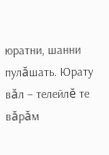юратни, шанни пулăшать. Юрату вăл – телейлĕ те вăрăм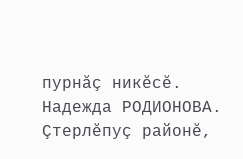пурнăç никĕсĕ.
Надежда РОДИОНОВА.
Çтерлĕпуç районĕ,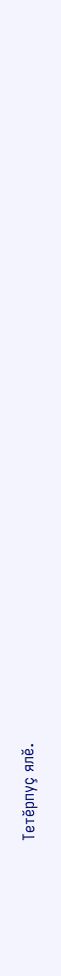Тетĕрпуç ялĕ.